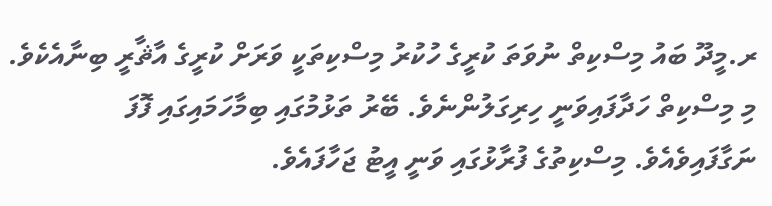ރ.މީދޫ ބައު މިސްކިތް ނުވަތަ ކުރީގެ ހުކުރު މިސްކިތަކީ ވަރަށް ކުރީގެ އާޘާރީ ބިނާއެކެވެ. މި މިސްކިތް ހަދާފައިވަނީ ހިރިގަލުންނެވެ. ބޭރު ތަޅުމުގައި ބިމާހަމައިގައި ފޮފަ ނަގާފައިވެއެވެ. މިސްކިތުގެ ފުރާޅުގައި ވަނީ އީޓު ޖަހާފައެވެ.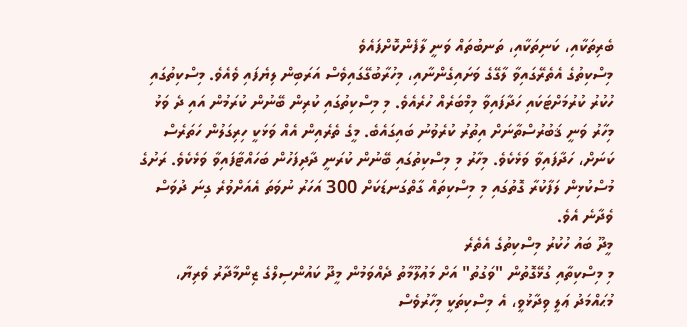ބެރިތަކާއި، ކަނިތަކާއި، ތަނބުތައް ވަނީ ލާފެންކޮށްފައެވެ
މިސްކިތުގެ އެތެރޭގައިވާ ލާގޭގެ ވަށައިގެންނާއި، މިހުރާބުގޭގައިވެސް އަރަބިން ލިޔެފައި ވެއެވެ. މިސްކިތުގައި ހުކުރު ކުރުމަށްޓަކައި ހަދާފައިވާ މިމްބަރެއް ހުރެއެވެ. މި މިސްކިތުގައި ކުރިން ބޭނުން ކުރަމުން އައި ދެ ވަޅު މިހާރު ވަނީ ޤަބުރުސްތާނަށް އިތުރު ކުރެވުނު ބައިގައެބެ. މީގެ ތެރެއިން އެއް ވަޅަކީ ހިރިގަލުން ހަތަރެސް ކަނަށް، ހަދާފައިވާ ވަޅެކެވެ. މިހާރު މި މިސްކިތުގައި ބޭނުން ކުރަނީ ދާދިފަހުން ބަހައްޓާފައިވާ ވަޅެކެވެ. ރަށުގެ މުސްކުޅިން ލަފާކުރާ ގޮތުގައި މި މިސްކިތައް ގާތްގަނޑަކަށް 300 އަހަރު ނުވަތަ އެއަށްވުރެ ގިނަ ދުވަސް ވެދާނެ އެވެ.
މީދޫ ބައު ހުކުރު މިސްކިތުގެ އެތެރެ
މި މިސްކިތާއި ގުޅޭގޮތުން "ވަގުތު" އަށް މަޢުލޫމާތު ދެއްވަމުން މީދޫ ކައުންސިލްގެ ޒިންމާދާރު ވެރިޔާ، މުޙައްމަދު ޢަލީ ވިދާޅުވީ، އެ މިސްކިތަކީ މިހާރުވެސް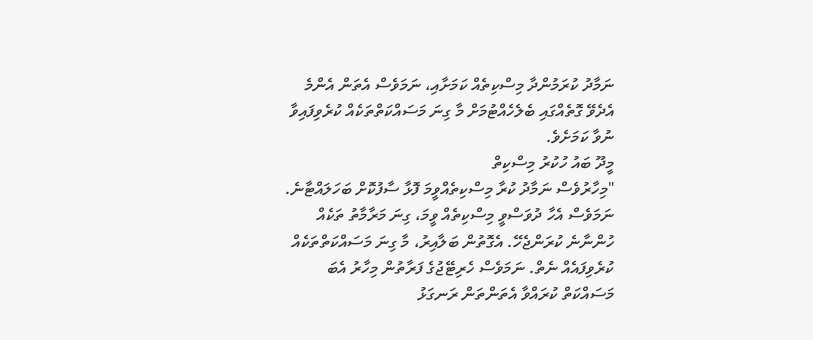ނަމާދު ކުރަމުންދާ މިސްކިތެއް ކަމަށާއި، ނަމަވެސް އެތަން އެންމެ އެދެވޭ ގޮތެއްގައި ބެލެހެއްޓުމަށް މާ ގިނަ މަސައްކަތްތަކެއް ކުރެވިފައިވާ ނުވާ ކަމަށެވެ.
މީދޫ ބައު ހުކުރު މިސްކިތް
"މިހާރުވެސް ނަމާދު ކުރާ މިސްކިތެއްވީމަ ފޮޅާ ސާފުކޮށް ބަހަލައްޓާނެ. ނަމަވެސް އެހާ ދުވަސްވީ މިސްކިތެއް ވީމަ، ގިނަ މަރާމާތު ތަކެއް ހުންނާނެ ކުރަންޖެހޭ. އެގޮތުން ބަލާއިރު، މާ ގިނަ މަސައްކަތްތަކެއް ކުރެވިފައެއް ނެތް. ނަމަވެސް ހެރިޓޭޖުގެ ފަރާތުން މިހާރު އެބަ މަސައްކަތް ކުރައްވާ އެތަންތަން ރަނގަޅު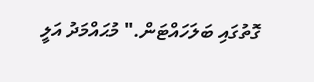ގޮތުގައި ބަލަހައްޓަން." މުޙައްމަދު އަލީ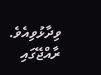ވިދާޅުވިއެވެ.
ރާއްޖޭގައި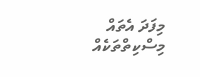މިފަދަ އެތައް މިސްކިތްތަކެއް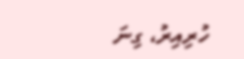ހުރިއިރު، ގިނަ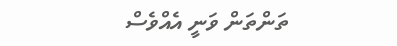ތަންތަން ވަނީ އެއްވެސް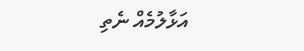އަޅާލުމެއް ނެތި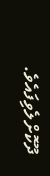ދޫކޮށްލެވިފައެވެ.